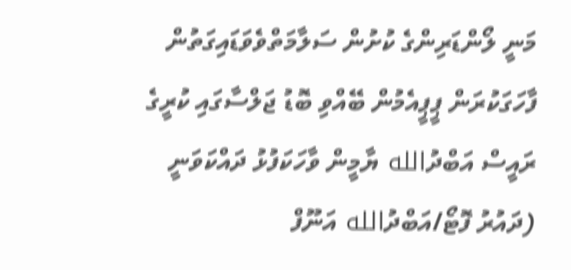މަނީ ލޯންޑަރިންގެ ކުށުން ސަލާމަތްވެވަޑައިގަތުން ފާހަގަކުރަން ޕީޕީއެމުން ބޭއްވި ބޮޑު ޖަލްސާގައި ކުރީގެ ރައީސް އަބްދުالله ޔާމީން ވާހަކަފުޅު ދައްކަވަނީ (ދައުރު ފޮޓޯ/އަބްދުالله އަނޫފް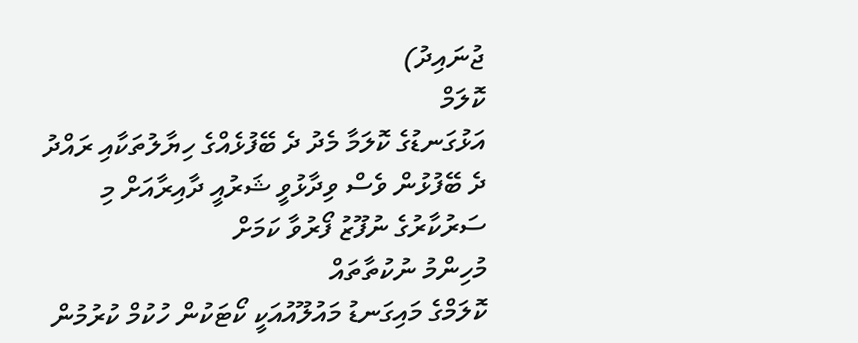ޖުނައިދު)
ކޮލަމް
އަޅުގަނޑުގެ ކޮލަމާ މެދު ދެ ބޭފުޅެއްގެ ހިޔާލުތަކާއި ރައްދު
ދެ ބޭފުޅުން ވެސް ވިދާޅުވީ ޝަރުއީ ދާއިރާއަށް މި ސަރުކާރުގެ ނުފޫޒު ފޯރުވާ ކަމަށް
މުހިންމު ނުކުތާތައް
ކޮލަމްގެ މައިގަނޑު މައުލޫއުއަކީ ކޯޓަކުން ހުކުމް ކުރުމުން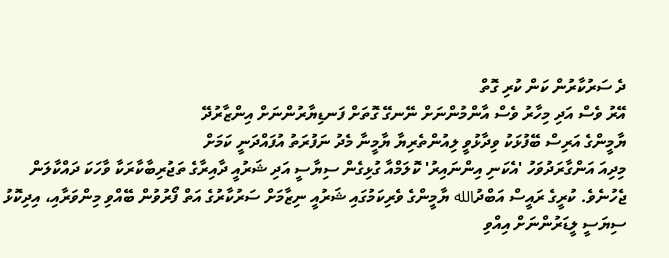ދެ ސަރުކާރުން ކަން ކުރި ގޮތް
އޭރު ވެސް އަދި މިހާރު ވެސް އާންމުންނަށް ނޭނގޭ ގޮތަށް ފަނޑިޔާރުންނަށް އިންޒާރުދޭ
ޔާމީންގެ އަރިސް ބޭފުޅަކު ވިދާޅުވީ ލިއުންތެރިޔާ ޔާމީނާ މެދު ނަފުރަތު އުފައްދަނީ ކަމަށް
މިދިއަ އަންގާރަދުވަހު 'އެކަނި އިންނައިރު' ކޮލަމްއާ ގުޅިގެން ސިޔާސީ އަދި ޝަރުއީ ދާއިރާގެ ތަޖުރިބާކާރަކާ ވާހަކަ ދައްކާލަން ޖެހުނެވެ. ކުރީގެ ރައީސް އަބްދުالله ޔާމީންގެ ވެރިކަމުގައި ޝަރުއީ ނިޒާމަށް ސަރުކާރުގެ އަތް ފޯރުވުން ބޭއްވި މިންވަރާއި، އިދިކޮޅު ސިޔަސީ ލީޑަރުންނަށް އިއްވި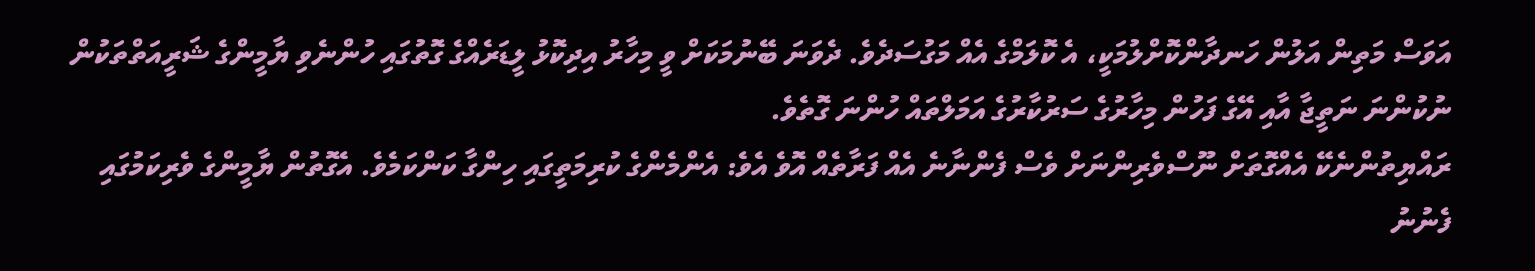އަވަސް މަތިން އަލުން ހަނދާންކޮށްލުމަކީ، އެ ކޮލަމްގެ އެއް މަގުސަދެވެ. ދެވަނަ ބޭނުމަކަށް ވީ މިހާރު އިދިކޮޅު ލީޑަރެއްގެ ގޮތުގައި ހުންނެވި ޔާމީންގެ ޝަރީއަތްތަކުން ނުކުންނަ ނަތީޖާ އާއި އޭގެ ފަހުން މިހާރުގެ ސަރުކާރުގެ އަމަލްތައް ހުންނަ ގޮތެވެ.
ރައްޔިތުންނެކޭ އެއްގޮތަށް ނޫސްވެރިންނަށް ވެސް ފެންނާނެ އެއް ފަރާތެއް އޮވެ އެވެ: އެންމެންގެ ކުރިމަތީގައި ހިންގާ ކަންކަމެވެ. އެގޮތުން ޔާމީންގެ ވެރިކަމުގައި ފެނުނު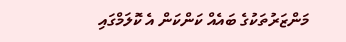މަންޒަރުތަކުގެ ބައެއް ކަންކަން އެ ކޮލަމްގައި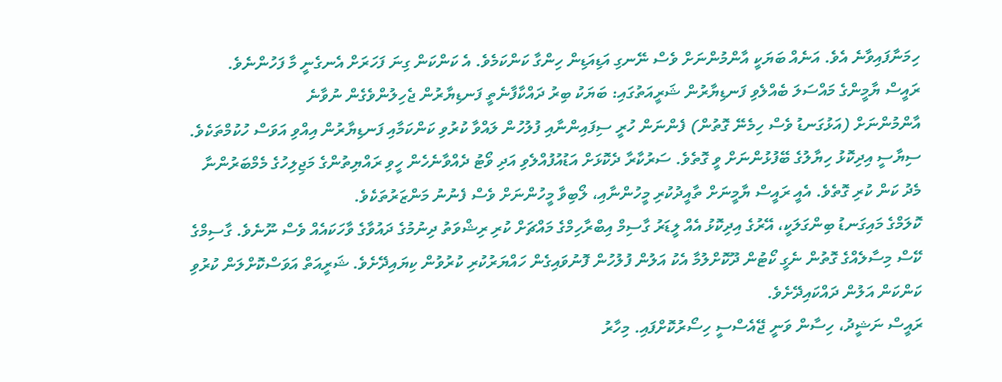ހިމަނާފައިވާނެ އެވެ. އަނެއް ބަޔަކީ އާންމުންނަށް ވެސް ނޭނގި އަޑިއަޑިން ހިންގާ ކަންކަމެވެ. އެ ކަންކަން ގިނަ ފަހަރަށް އެނގެނީ މާ ފަހުންނެވެ.
ރައީސް ޔާމީންގެ މައްސަލަ ބެއްލެވި ފަނޑިޔާރުން ޝަރީއަތުގައި: ބަޔަކު ބިރު ދައްކާފާނެތީ ފަނޑިޔާރުން ޖެހިލުންވެގެން ނުވާނެ
އާންމުންނަށް (އަޅުގަނޑު ވެސް ހިމެނޭ ގޮތުން) ފެންނަން ހުރީ ސިފައިންނާއި ފުލުހުން ލައްވާ ކުރުވި ކަންކަމާއި ފަނޑިޔާރުން އިއްވި އަވަސް ހުކުމްތަކެވެ. ސިޔާސީ އިދިކޮޅު ހިޔާލުގެ ބޭފުޅުންނަށް ވީ ގޮތެވެ. ސަރުކާރާ ދެކޮޅަށް އަޑުއުފުއްލެވި އަދި ވޯޓު ދެއްވާނެހެން ހީވި ރައްޔިތުންގެ މަޖިލިހުގެ މެމްބަރުންނާ މެދު ކަން ކުރި ގޮތެވެ. އެއީ ރައީސް ޔާމީނަށް ތާއީދުކުރި މީހުންނާއި، ލޯބިވާ މީހުންނަށް ވެސް ފެނުނު މަންޒަރުތަކެވެ.
ކޮލަމްގެ މައިގަނޑު ބިންގަލަކީ، އޭރުގެ އިދިކޮޅު އެއް ލީޑަރު ގާސިމް އިބްރާހިމްގެ މައްޗަށް ކުރި ރިޝްވަތު ދިނުމުގެ ދައުވާގެ ވާހަކައެއް ވެސް ނޫނެވެ. ގާސިމްގެ ކޭސް މިސާލެއްގެ ގޮތުން ނެގީ ކޯޓުން ދޫކޮށްލުމާ އެކު އަލުން ފުލުހުން ފޮނުވައިގެން ހައްޔަރުކުރި ކުރުވުން ކިޔައިދޭށެވެ. ޝަރީއަތް އަވަސްކޮށްލަން ކުރުވި ކަންކަން އަލުން ދައްކައިދޭށެވެ.
ރައީސް ނަޝީދު، ހިސާން ވަނީ ޖޭއެސްސީ ހިސޯރުކޮށްފައި. މިހާރު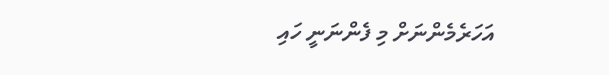އަހަރެމެންނަށް މި ފެންނަނީ ހައި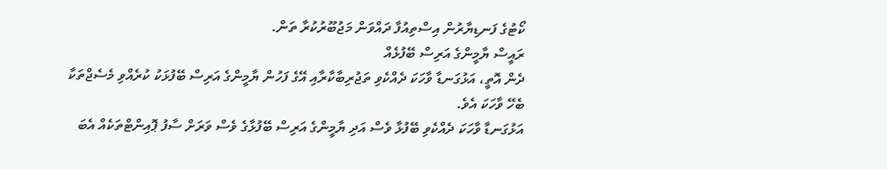ކޯޓުގެ ފަނޑިޔާރުން އިސްތިއުފާ ދައްވަން މަޖުބޫރުކުރާ ތަން.
ރައީސް ޔާމީންގެ އަރިސް ބޭފުޅެއް
ދެން އޮތީ، އަޅުގަނޑާ ވާހަކަ ދެއްކެވި ތަޖުރިބާކާރާއި އޭގެ ފަހުން ޔާމީންގެ އަރިސް ބޭފުޅަކު ކުރެއްވި މެސެޖްތަކާ ބެހޭ ވާހަކަ އެވެ.
އަޅުގަނޑާ ވާހަކަ ދެއްކެވި ބޭފުޅާ ވެސް އަދި ޔާމީންގެ އަރިސް ބޭފުޅާގެ ވެސް ވަރަށް ސާފު ޕޮއިންޓްތަކެއް އެބަ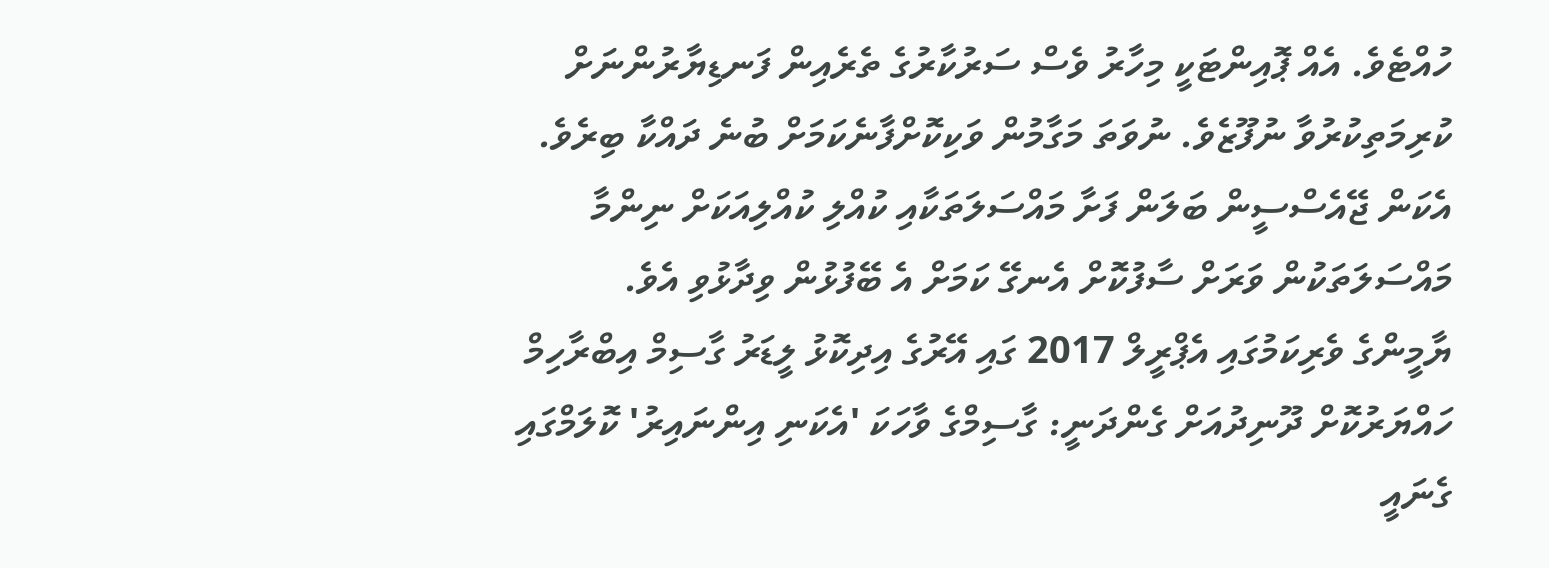ހުއްޓެވެ. އެއް ޕޮއިންޓަކީ މިހާރު ވެސް ސަރުކާރުގެ ތެރެއިން ފަނޑިޔާރުންނަށް ކުރިމަތިކުރުވާ ނުފޫޒެވެ. ނުވަތަ މަގާމުން ވަކިކޮށްފާނެކަމަށް ބުނެ ދައްކާ ބިރެވެ. އެކަން ޖޭއެސްސީން ބަލަން ފަށާ މައްސަލަތަކާއި ކުއްލި ކުއްލިއަކަށް ނިންމާ މައްސަލަތަކުން ވަރަށް ސާފުކޮށް އެނގޭ ކަމަށް އެ ބޭފުޅުން ވިދާޅުވި އެވެ.
ޔާމީންގެ ވެރިކަމުގައި އެޕްރީލް 2017 ގައި އޭރުގެ އިދިކޮޅު ލީޑަރު ގާސިމް އިބްރާހިމް ހައްޔަރުކޮށް ދޫނިދުއަށް ގެންދަނީ: ގާސިމްގެ ވާހަކަ 'އެކަނި އިންނައިރު' ކޮލަމްގައި ގެނައީ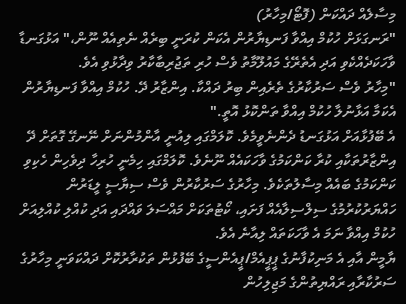މިސާލެއް ދައްކަން (ފޮޓޯ/މިހާރު)
"ރަނގަޅަށް ހުކުމް އިއްވާ ފަނޑިޔާރުން އެކަން ކުރަނީ ބިރެއް ނެތިއެއް ނޫން،" އަޅުގަނޑާ ވާހަކަދެއްކެވި އަދި އެތެރޭގެ މައުލޫމާތު ވެސް ހުރި ތަޖުރިބާކާރު ވިދާޅުވި އެވެ.
"މިހާރު ވެސް ސަރުކާރުގެ ތެރެއިން ބިރު ދައްކާ. އިންޒާރު ދޭ. ހުކުމް އިއްވާ ފަނޑިޔާރުން އެކަމާ އަޅާނުލާ ހުކުމް އިއްވާ ތަންކޮޅު އޮތީ."
އެ ބޭފުޅާއަށް އަޅުގަނޑު ދެންނެވީމެވެ. ކޮލަމްގައި ލިއުނީ އާންމުންނަށް ނޭނގޭ ގޮތަށް ދޭ އިންޒާރުތަކާއި ކުރާ ކަންކަމުގެ ވާހަކައެއް ނޫނެވެ. ކޮލަމްގައި ހިމެނީ ހުރިހާ ދިވެހިން ހެކިވި ކަންކަމުގެ ބައެއް މިސާލުތަކެވެ. މިހާރުގެ ސަރުކާރުން ވެސް ސިޔާސީ ލީޑަރުން ހައްޔަރުކުރުމުގެ ސިލްސިލާއެއް ފަށައި، ކޯޓުތަކަށް މައްސަލަ ވައްދައި އަދި ކުއްލި ކުއްލިއަށް ހުކުމް އިއްވާ ނަމަ އެ ވާހަކަތައް ލިއާނެ އެވެ.
ޔާމީން އާއި އެ މަނިކުފާނުގެ ޕީޕީއެމް/ޕީއެންސީގެ ބޭފުޅުން ތަކުރާރުކޮށް ދައްކަވަނީ މިހާރުގެ ސަރުކާރާއި ރައްޔިތުންގެ މަޖިލިހުން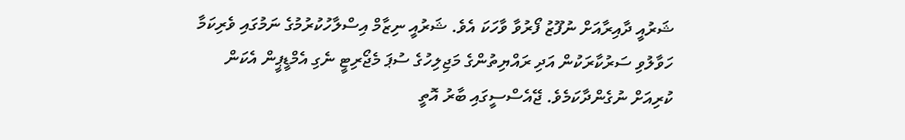ޝަރުއީ ދާއިރާއަށް ނުފޫޒު ފޯރުވާ ވާހަކަ އެވެ. ޝަރުއީ ނިޒާމް އިސްލާހުކުރުމުގެ ނަމުގައި ވެރިކަމާ ހަވާލުވި ސަރުކާރަކުން އަދި ރައްޔިތުންގެ މަޖިލިހުގެ ސުޕަ މެޖޯރިޓީ ނެގި އެމްޑީޕީން އެކަން ކުރިއަށް ނުގެންދާކަމެވެ. ޖޭއެސްސީގައި ބާރު އޮތީ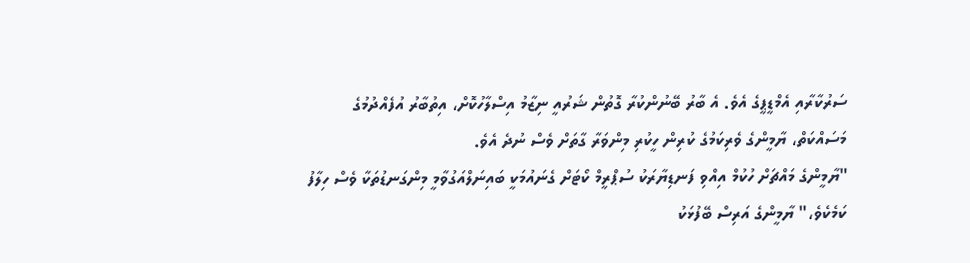ސަރުކާރާއި އެމްޑީޕީގެ އެވެ. އެ ބާރު ބޭނުންކުރާ ގޮތުން ޝަރުއީ ނިޒާމު އިސްލާހުކޮށް، އިތުބާރު އުފެއްދުމުގެ މަސައްކަތް، ޔާމީންގެ ވެރިކަމުގެ ކުރިން ހީކުރި މިންވަރާ ގާތަށް ވެސް ނުދެ އެވެ.
"ޔާމީންގެ މައްޗަށް ހުކުމް އިއްވި ފަނޑިޔާރަކު ސުޕްރީމް ކޯޓަށް ގެނައުމަކީ ބައިނަލްއަގުވާމީ މިންގަނޑުތަކާ ވެސް ހިލާފު ކަމެކެވެ،" ޔާމީންގެ އަރިސް ބޭފުޅަކު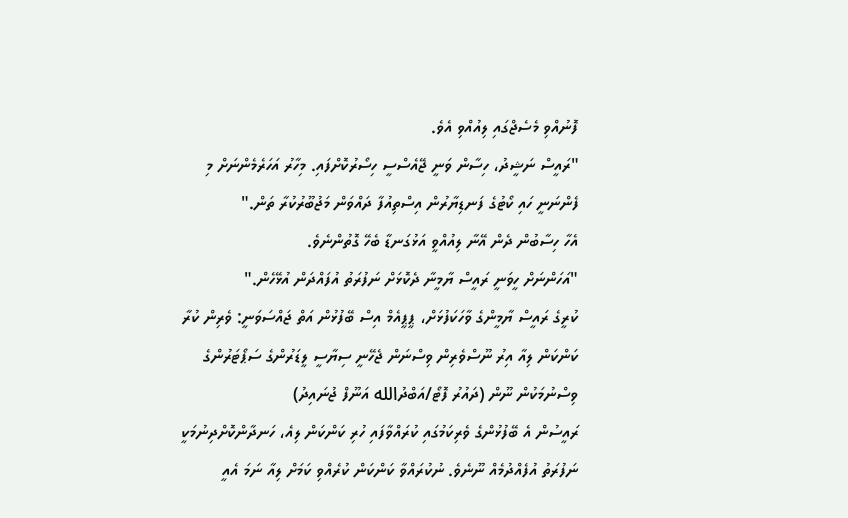ފޮނުއްވި މެސެޖްގައި ލިއުއްވި އެވެ.
"ރައީސް ނަޝީދު، ހިސާން ވަނީ ޖޭއެސްސީ ހިސޯރުކޮށްފައި. މިހާރު އަހަރެމެންނަށް މި ފެންނަނީ ހައި ކޯޓުގެ ފަނޑިޔާރުން އިސްތިއުފާ ދައްވަން މަޖުބޫރުކުރާ ތަން."
އެހާ ހިސާބުން ދެން އޭނާ ލިއުއްވީ އަޅުގަނޑާ ބެހޭ ގޮތުންނެވެ.
"އަހަންނަށް ހީވަނީ ރައީސް ޔާމީނާ ދެކޮޅަށް ނަފުރަތު އުފައްދަން އުޅޭހެން."
ކުރީގެ ރައީސް ޔާމީންގެ ވާހަކަފުޅަށް، ޕީޕީއެމް އިސް ބޭފުޅުން އަތް ޖައްސަވަނީ: ވެރިން ކުރާ ކަންކަން ލިއާ އިރު ނޫސްވެރިން ވިސްނަން ޖެހޭނީ ސިޔާސީ ލީޑަރުންގެ ސަޕޯޓަރުންގެ ވިސްނުމަކުން ނޫން (ދައުރު ފޮޓޯ/އަބްދުالله އަނޫފް ޖުނައިދު)
ރައީސުން އެ ބޭފުޅުންގެ ވެރިކަމުގައި ކުރައްވާފައި ހުރި ކަންކަން ލިއެ، ހަނދާންކޮށްދިނުމަކީ ނަފުރަތު އުފެއްދުމެއް ނޫނެވެ. ނުކުރައްވާ ކަންކަން ކުރެއްވި ކަމަށް ލިއާ ނަމަ އެއީ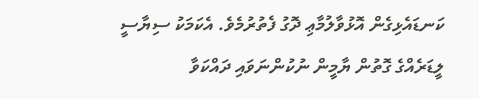ކަނޑައެޅިގެން އޮޅުވާލުމާޢި ދޮގު ފެތުރުމެވެ. އެކަމަކު ސިޔާސީ ލީޑަރެއްގެ ގޮތުން ޔާމީން ނުކުންނަވައި ދައްކަވާ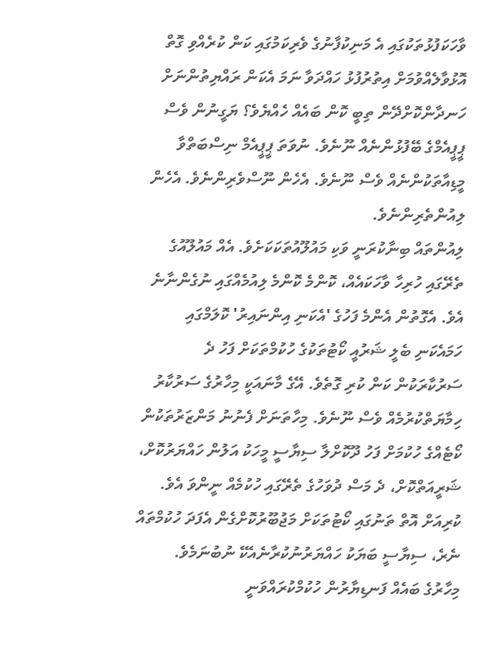ވާހަކަފުޅުތަކުގައި އެ މަނިކުފާނުގެ ވެރިކަމުގައި ކަން ކުރެއްވި ގޮތް އޮޅުވާލެއްވުމަށް އިތުރުފުޅު ހައްދަވާ ނަމަ އެކަން ރައްޔިތުންނަށް ހަނދާންކޮށްދޭން ތިބީ ކޮން ބައެއް ހެއްޔެވެ؟ ޔަގީނުން ވެސް ޕީޕީއެމްގެ ބޭފުޅުންނެއް ނޫނެވެ. ނުވަތަ ޕީޕީއެމް ނިސްބަތްވާ މީޑިއާތަކުންނެއް ވެސް ނޫނެވެ. އެހެން ނޫސްވެރިންނެވެ. އެހެން ލިއުންތެރިންނެވެ.
ލިއުންތައް ބިނާކުރަނީ ވަކި މައުލޫއުތަކަކަށެވެ. އެއް މައުލޫއުގެ ތެރޭގައި ހުރިހާ ވާހަކައެއް، ކޮންމެ ކޮންމެ ލިއުމެއްގައި ނުގެންނާނެ އެވެ. އެގޮތުން އެންމެ ފަހުގެ 'އެކަނި އިންނައިރު' ކޮލަމްގައި ހަމައެކަނި ބެލީ ޝަރުއީ ކޯޓުތަކުގެ ހުކުމްތަކަށް ފަހު ދެ ސަރުކާރަކުން ކަން ކުރި ގޮތެވެ. އޭގެ މާނައަކީ މިހާރުގެ ސަރުކާރު ހިމާޔަތްކުރުމެއް ވެސް ނޫނެވެ. މިހާތަނަށް ފެނުނު މަންޒަރުތަކުން ކޯޓެއްގެ ހުކުމަށް ފަހު ދޫކޮށްލާ ސިޔާސީ މީހަކު އަލުން ހައްޔަރުކޮށް، ޝަރީއަތްކޮށް، ދެ މަސް ދުވަހުގެ ތެރޭގައި ހުކުމެއް ނީންވަ އެވެ. ކުރިއަށް އޮތް ތަނުގައި ކޯޓުތަކަށް މަޖުބޫރުކޮށްގެން އެފަދަ ހުކުމްތައް ނެރެ، ސިޔާސީ ބަޔަކު ހައްޔަރުނުކުރާނެއެކޭ ނުބުނަމެވެ.
މިހާރުގެ ބައެއް ފަނޑިޔާރުން ހުކުމްކުރައްވަނީ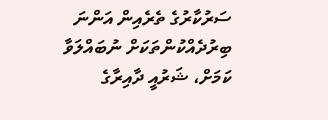ސަރުކާރުގެ ތެރެއިން އަންނަ ބިރުދެއްކުންތަކަށް ނުބައްލަވާ ކަމަށް، ޝަރުއީ ދާއިރާގެ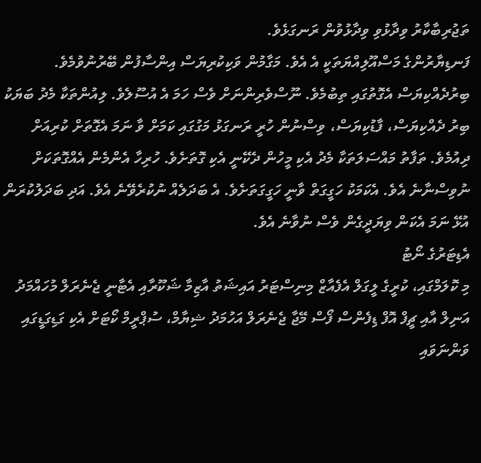ތަޖުރިބާކާރު ވިދާޅުވި ވިދާޅުވުން ރަނގަޅެވެ.
ފަނޑިޔާރުންގެ މަސްއޫލިއްޔަތަކީ އެ އެވެ. މަގާމުން ވަކިކުރިޔަސް އިންސާފުން ބޭރުނުވުމެވެ. ބިރުދެއްކިޔަސް އެގޮތުގައި ތިބުމެވެ. ނޫސްވެރިންނަށް ވެސް ހަމަ އެ އުސޫލެވެ. ލިއުންތަކާ މެދު ބަޔަކު ބިރު ދެއްކިޔަސް، ފާޑުކިޔަސް، ވިސްނުން ހުރީ ރަނގަޅު މަގުގައި ކަމަށް ވާ ނަމަ އެގޮތަށް ކުރިއަށް ދިއުމެވެ. ތަފާތު މައްސަލަތަކާ މެދު އެކި މީހުން ދެކޭނީ އެކި ގޮތަށެވެ. ހުރިހާ އެންމެން އެއްގޮތަކަށް ނުވިސްނާނެ އެވެ. އެކަމަކު ހަގީގަތް ވާނީ ހަގީގަތަށެވެ. އެ ބަދަލެއް ނުކުރެވޭނެ އެވެ. އަދި ބަދަލުކުރަން އުޅޭ ނަމަ އެކަން ވިޔަދީގެން ވެސް ނުވާނެ އެވެ.
އެޑިޓަރުގެ ނޯޓު
މި ކޮލަމްގައި، ކުރީގެ ލީގަލް އެފެއާޒް މިނިސްޓަރު އައިޝަތު އާޒިމާ ޝަކޫރާއި އެޓާނީ ޖެނެރަލް މުހައްމަދު އަނިލް އާއި ޗީފް އޮފް ޑިފެންސް ފޯސް މޭޖާ ޖެނެރަލް އަހުމަދު ޝިޔާމް، ސުޕްރީމް ކޯޓަށް އެކި ގަޑިގަޑީގައި ވަންނަވައި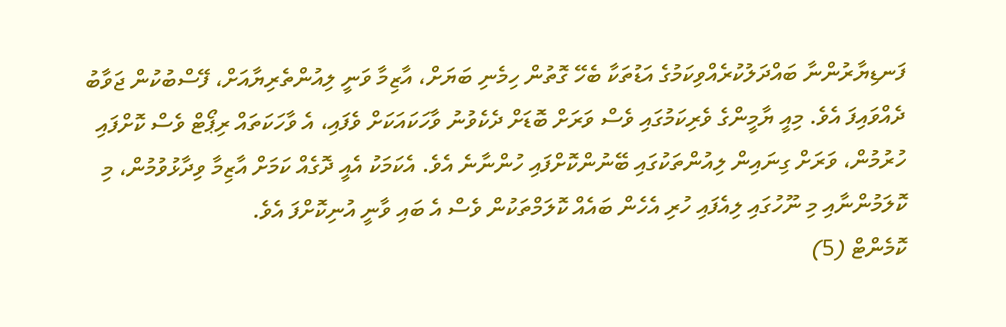ފަނޑިޔާރުންނާ ބައްދަލުކުރެއްވިކަމުގެ އަޑުތަކާ ބެހޭ ގޮތުން ހިމެނި ބަޔަށް، އާޒިމާ ވަނީ ލިއުންތެރިޔާއަށް، ފޭސްބުކުން ޖަވާބު ދެއްވައިފަ އެވެ. މިއީ ޔާމީންގެ ވެރިކަމުގައި ވެސް ވަރަށް ބޮޑަށް ދެކެވުނު ވާހަކައަކަށް ވެފައި، އެ ވާހަކަތައް ރިޕޯޓް ވެސް ކޮށްފައި ހުރުމުން، ވަރަށް ގިނައިން ލިއުންތަކުގައި ބޭނުންކޮށްފައި ހުންނާނެ އެވެ. އެކަމަކު އެއީ ދޮގެއް ކަމަށް އާޒިމާ ވިދާޅުވުމުން، މި ކޮލަމުންނާއި މި ނޫހުގައި ލިއެފައި ހުރި އެހެން ބައެއް ކޮލަމްތަކުން ވެސް އެ ބައި ވާނީ އުނިކޮށްފަ އެވެ.
ކޮމެންޓް (5)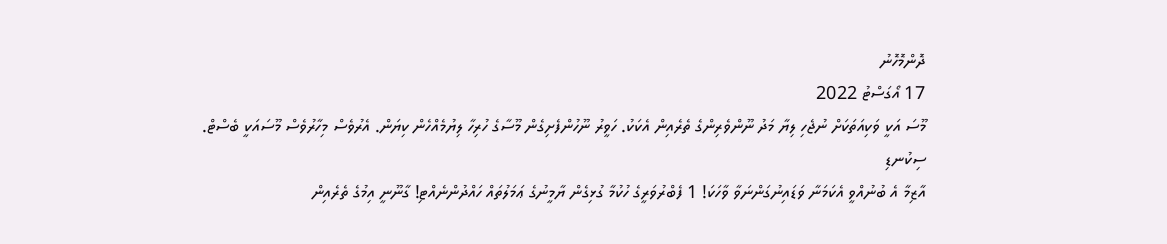ދޮންމޮހޮނު
17 އޯގަސްޓު 2022
މޫސަ އަކީ ވަކިއަތަކަށް ނުޖެހި ލިޔާ މަދު ނޫންވެރިންގެ ތެރެއިން އެކަކު. ހަވީރު ނޫހުންފެށިގެން މޫސާގެ ހުރިހާ ލިޔުމެއްހެން ކިޔަން. އެރުވެސް މިހާރުވެސް މޫސައަކީ ބެސްޓް.
ސިކުނޑި
އާޒިމާ އެ ބުނުއްވީ އެކަމަނާ ވަޑައިނުގަންނަވާ ވާހަކަ! 1 ފެބްރުވަރީގެ ހުކުމާ ގުޅިގެން ޔާމީނުގެ ޢަމަލުތައް ހައްދުންނެއްޓި! ގާނޫނީ އިމުގެ ތެރެއިން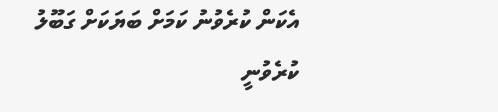އެކަން ކުރެވުނު ކަމަށް ބަޔަކަށް ގަބޫލު ކުރެވުނީ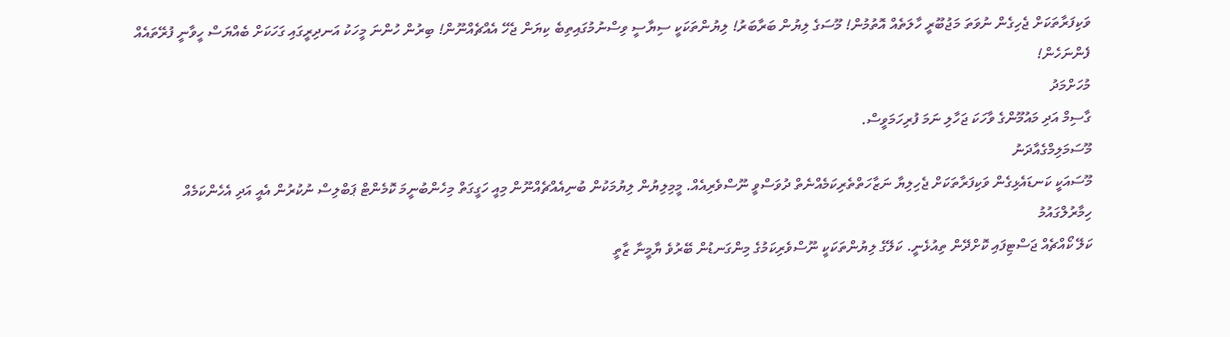ވަކިފަރާތަކަށް ޖެހިގެން ނުވަތަ މަޖުބޫރީ ހާލަތެއް އޮތުމުން! މޫސަގެ ލިޔުން ބަރާބަރު! ލިޔުންތަކަކީ ސިޔާސީ ވިސްނުމުގައިތިބެ ކިޔަން ޖެހޭ އެއްޗެއްނޫން! ބިރުން ހުންނަ މީހަކު އަނދިރީގައި ގަހަކަށް ބެއްޔަސް ހީވާނީ ފުރޭތައެއް ފެންނަހެން!
މުހަށްމަދު
ގާސިމް އަދި މައުމޫންގެ ވާހަކަ ޖަހާލި ނަމަ ފުރިހަމަވީސް.
މޫސަމަލިމްގެއާދަނު
މޫސައަކީ ކަނޑައެޅިގެން ވަކިފަރާތަކަށް ޖެހިލިޔާ ނަޒާހަތްތެރިކަމެއްނެތް ދުވަސްވީ ނޫސްވެރިއެއް. މީމިލިޔުން ލިޔުމަކުން ބުނިއެއްޗެއްނޫން މިއީ ހަގީގަތް މިހެންބުނީމަ ކޮމެންޓް ޕަބްލިސް ނުކުރުން އެއީ އަދި އެހެންކަމެއް
ހިމާރުލްގައުމު
ކަލޭ ކޯއްޗެއް ޖަސްޓިފައި ކޮށްދޭން ތިއުޅެނީ. ކަލޭގެ ލިޔުންތަކަކީ ނޫސްވެރިކަމުގެ މިންގަނޑުން ބޭރުވެ ޔާމީނާ ޒާތީ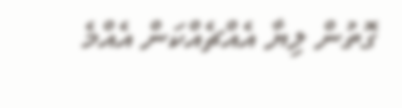ގޮތުން ލިޔާ އެއްޗެއްކަން އެއްމެ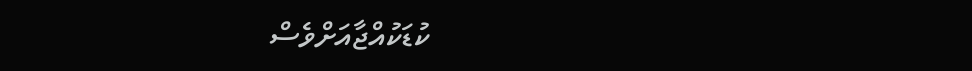ކުޑަކުއްޖާއަށްވެސް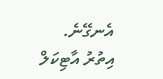އެނގޭނެ.
އިތުރު އާޓިކަލް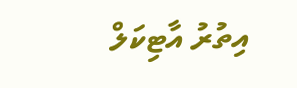އިތުރު އާޓިކަލް